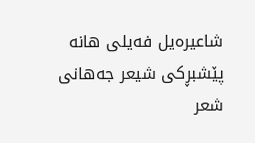شاعیرەیل فەیلی هانە پێشبڕکی شیعر جەهانی
شعر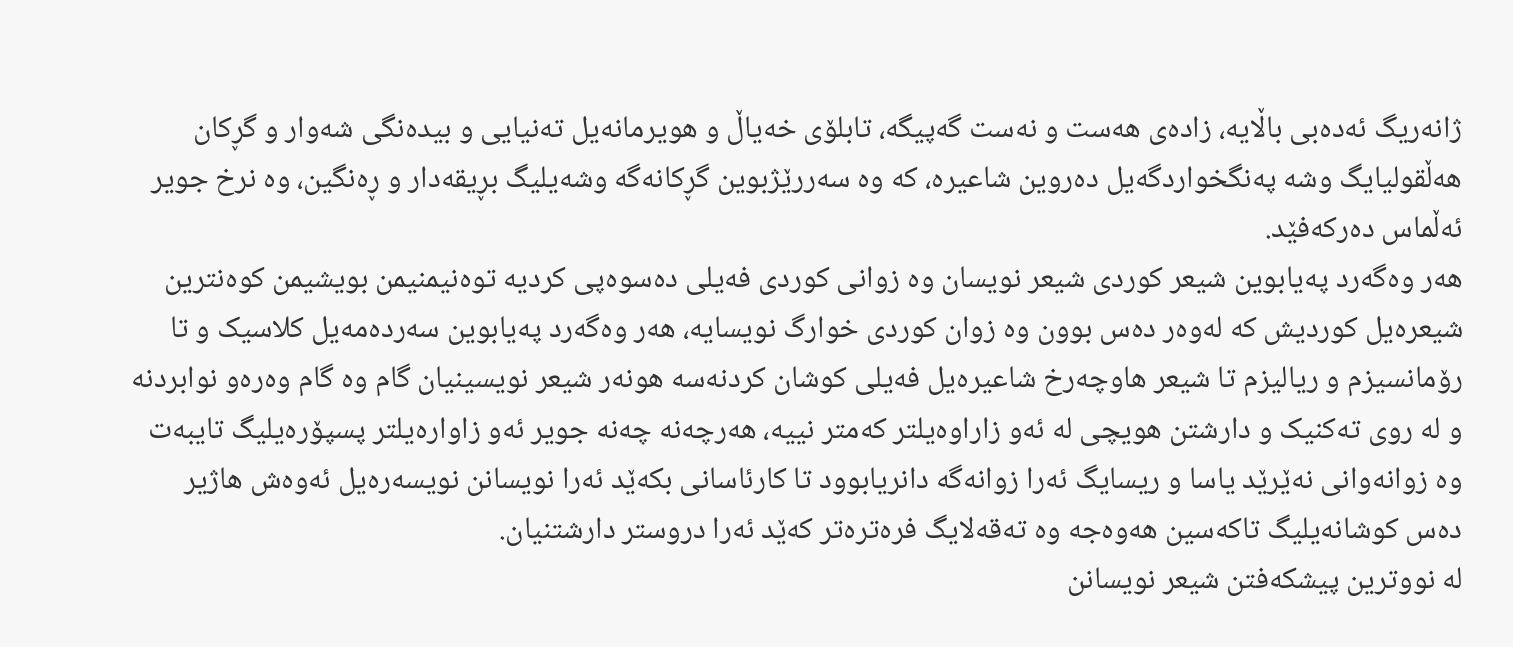ژانەریگ ئەدەبی باڵایە، زادەی هەست و نەست گەپیگە، تابلۆی خەیاڵ و هویرمانەیل تەنیایی و بیدەنگی شەوار و گڕکان هەڵقولیایگ وشە پەنگخواردگەیل دەروین شاعیرە، کە وە سەررێژبوین گڕکانەگە وشەیلیگ بڕیقەدار و ڕەنگین، وە نرخ جویر ئەڵماس دەرکەفێد.
هەر وەگەرد پەیابوین شیعر کوردی شیعر نویسان وە زوانی کوردی فەیلی دەسوەپی کردیە توەنیمنیمن بویشیمن کوەنترین شیعرەیل کوردیش کە لەوەر دەس بوون وە زوان کوردی خوارگ نویسایە، هەر وەگەرد پەیابوین سەردەمەیل کلاسیک و تا رۆمانسیزم و ریالیزم تا شیعر هاوچەرخ شاعیرەیل فەیلی کوشان کردنەسه هونەر شیعر نویسینیان گام وە گام وەرەو نوابردنە و لە روی تەکنیک و دارشتن هویچی لە ئەو زاراوەیلتر کەمتر نییە، هەرچەنە چەنە جویر ئەو زاوارەیلتر پسپۆرەیلیگ تایبەت وە زوانەوانی نەێرێد یاسا و ریسایگ ئەرا زوانەگە دانریابوود تا کارئاسانی بکەێد ئەرا نویسانن نویسەرەیل ئەوەش هاژیر دەس کوشانەیلیگ تاکەسین هەوەجە وە تەقەلایگ فرەترەتر کەێد ئەرا دروستر دارشتنیان.
لە نووترین پیشکەفتن شیعر نویسانن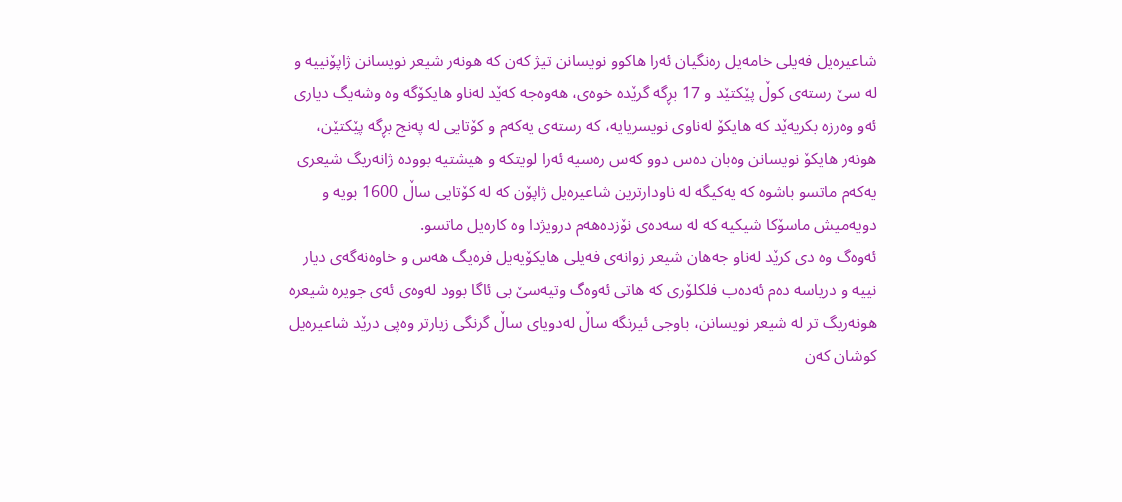شاعیرەیل فەیلی خامەیل رەنگیان ئەرا هاکوو نویسانن تیژ کەن کە هونەر شیعر نویسانن ژاپۆنییە و لە سێ رستەی کوڵ پێکتێد و 17 بڕگە گرێدە خوەی، هەوەجە کەێد لەناو هایکۆگە وە وشەیگ دیاری ئەو وەرزە بکریەێد کە هایکۆ لەناوی نویسریایە، کە رستەی یەکەم و کۆتایی لە پەنج بڕگە پێکتێن، هونەر هایکۆ نویسانن وەبان دەس دوو کەس رەسیە ئەرا لویتکە و هیشتیە بوودە ژانەریگ شیعری یەکەم ماتسو باشوە کە یەکیگە لە ناودارترین شاعیرەیل ژاپۆن کە لە کۆتایی ساڵ 1600 بویە و دویەمیش ماسۆکا شیکیە کە لە سەدەی نۆزدەهەم درویژدا وە کارەیل ماتسو.
ئەوەگ وە دی کرێد لەناو جەهان شیعر زوانەی فەیلی هایکۆیەیل فرەیگ هەس و خاوەنەگەی دیار نییە و دریاسە دەم ئەدەب فلکلۆری کە هاتی ئەوەگ وتیەسێ بی ئاگا بوود لەوەی ئەی جویرە شیعرە هونەریگ تر لە شیعر نویسانن، باوجی ئیرنگە ساڵ لەدویای ساڵ گرنگی زیارتر وەپی درێد شاعیرەیل کوشان کەن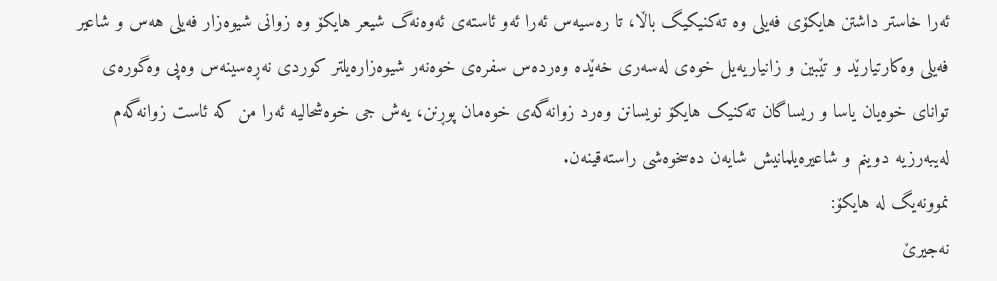ئەرا خاستر داشتن هایکۆی فەیلی وە تەکنیکیگ باڵا، تا رەسیەس ئەرا ئەو ئاستەی ئەوەنەگ شیعر هایکۆ وە زوانی شیوەزار فەیلی هەس و شاعیر فەیلی وەکارتیارێد و تێبین و زانیاریەیل خوەی لەسەری خەێدە وەردەس سفرەی خوەنەر شیوەزارەیلتر کوردی نەڕەسینەس وەپی وەگورەی توانای خوەیان یاسا و ریساگان تەکنیک هایکۆ نویسانن وەرد زوانەگەی خوەمان پوڕنن، یەش جی خوەشحالیە ئەرا من کە ئاست زوانەگەم لەیبەرزیە دوینم و شاعیرەیلمانیش شایەن دەسخوەشی راستەقینەن.
نموونەیگ لە هایکۆ:
نەجیرێ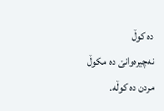دە کوڵ
نەچیرەوانێ دە مکوڵ
مردن دە کوڵە.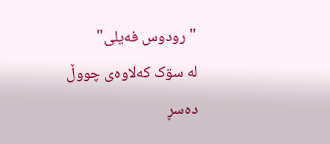"رودوس فەیلی"
لە سۊک کەلاوەی چووڵ
دەسڕ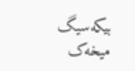بیکەسیگ
میخەک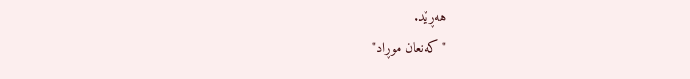هەڕێد.
"کەنعان موڕاد"